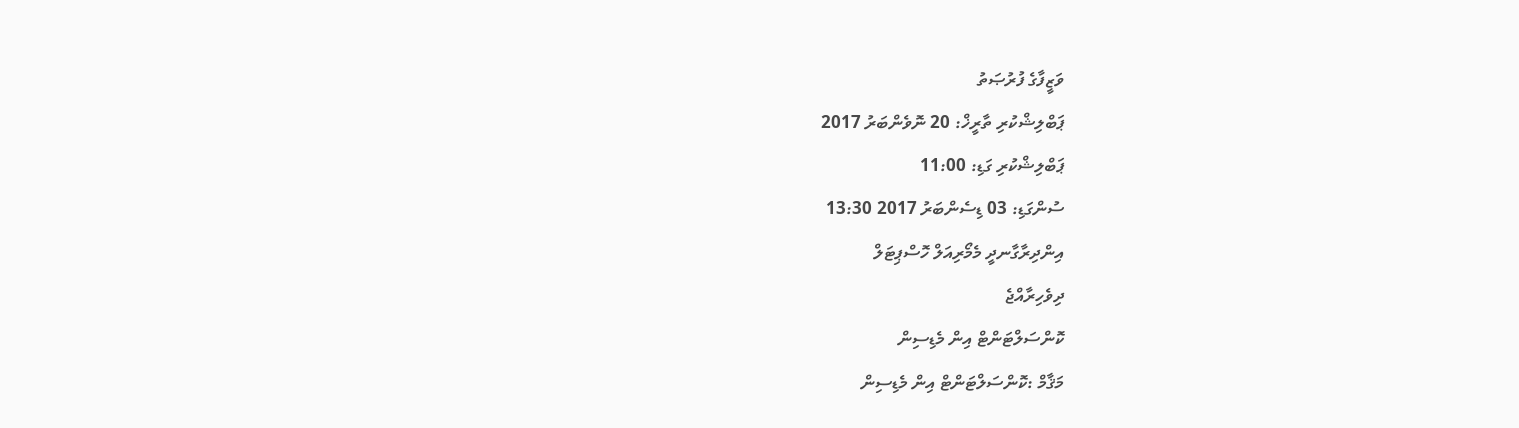ވަޒީފާގެ ފުރުޞަތު
ޕަބްލިޝްކުރި ތާރީޚް: 20 ނޮވެންބަރު 2017
ޕަބްލިޝްކުރި ގަޑި: 11:00
ސުންގަޑި: 03 ޑިސެންބަރު 2017 13:30
އިންދިރާގާނދީ މެމޯރިއަލް ހޮސްޕިޓަލް
ދިވެހިރާއްޖެ
ކޮންސަލްޓަންޓް އިން މެޑިސިން
މަޤާމް :ކޮންސަލްޓަންޓް އިން މެޑިސިން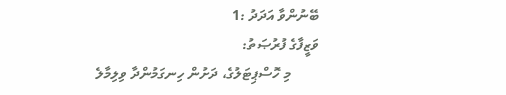ބޭނުންވާ އަދަދު :1
ވަޒީފާގެ ފުރުޞަތު:
        މި ހޮސްޕިޓަލުގެ، ދަށުން ހިނގަމުންދާ ވިލިމާލެ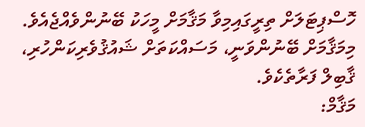ހޮސްޕިޓަލަށް ތިރީގައިމިވާ މަޤާމަށް މީހަކު ބޭނުންވެއްޖެއެވެ. މިމަޤާމަށް ބޭނުންވަނީ، މަސައްކަތަށް ޝައުޤުވެރިކަންހުރި، ޤާބިލް ފަރާތެކެވެ.
މަޤާމް: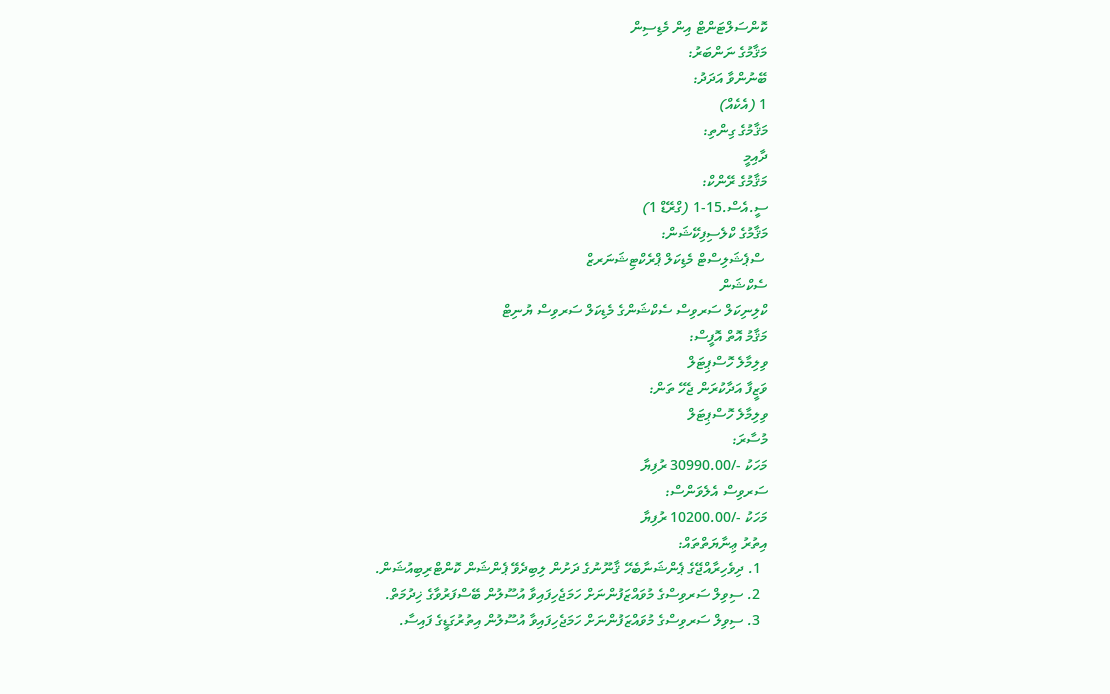ކޮންސަލްޓަންޓް އިން މެޑިސިން
މަޤާމުގެ ނަންބަރު:
ބޭނުންވާ އަދަދު:
1 (އެކެއް)
މަޤާމުގެ ގިންތި:
ދާއިމީ
މަޤާމުގެ ރޭންކް:
ސީ.އެސް.15-1 (ގްރޭޑް 1)
މަޤާމުގެ ކްލެސިފިކޭޝަން:
 ސްޕެޝަލިސްޓް މެޑިކަލް ޕްރެކްޓިޝަނަރޒް
ސެކްޝަން
ކްލިނިކަލް ސަރވިސް ސެކްޝަންގެ މެޑިކަލް ސަރވިސް ޔުނިޓް
މަޤާމު އޮތް އޮފީސް:
ވިލިމާލެ ހޮސްޕިޓަލް
ވަޒީފާ އަދާކުރަން ޖެހޭ ތަން:
ވިލިމާލެ ހޮސްޕިޓަލް
މުސާރަ:
މަހަކު -/30990.00 ރުފިޔާ
ސަރވިސް އެލެވަންސް:
މަހަކު -/10200.00 ރުފިޔާ
އިތުރު ޢިނާޔަތްތައް:
  1. ދިވެހިރާއްޖޭގެ ޕެންޝަނާބެހޭ ޤާނޫނުގެ ދަށުން ލިބިދެވޭ ޕެންޝަން ކޮންޓްރިބިއުޝަން.
  2. ސިވިލް ސަރވިސްގެ މުވައްޒަފުންނަށް ހަމަޖެހިފައިވާ އުސޫލުން ބޭސްފަރުވާގެ ޚިދުމަތް.
  3. ސިވިލް ސަރވިސްގެ މުވައްޒަފުންނަށް ހަމަޖެހިފައިވާ އުސޫލުން އިތުރުގަޑީގެ ފައިސާ.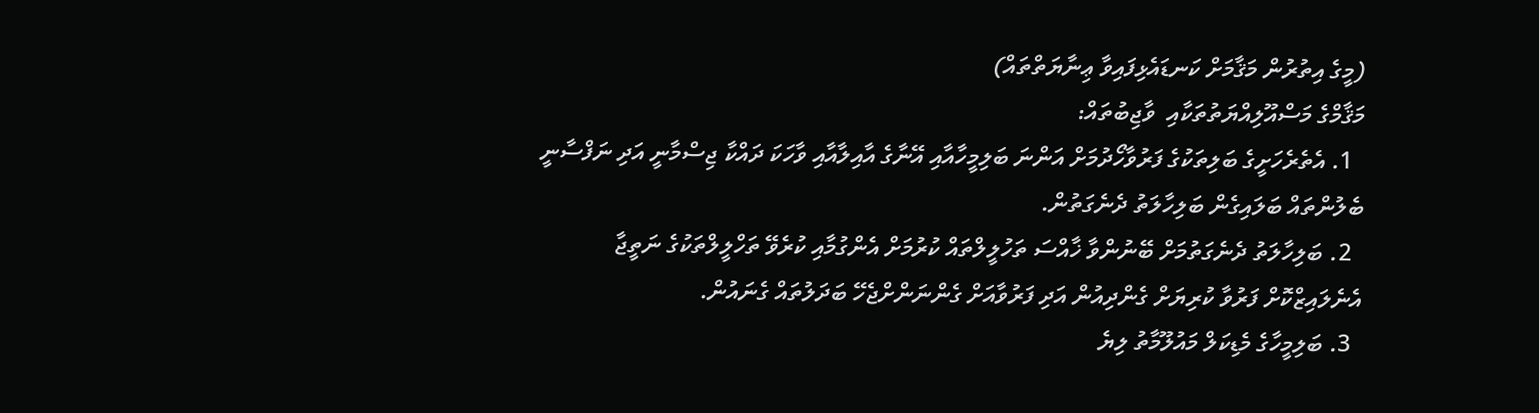(މީގެ އިތުރުން މަޤާމަށް ކަނޑައެޅިފައިވާ ޢިނާޔަތްތައް)
މަޤާމްގެ މަސްއޫލިއްޔަތުތަކާއި  ވާޖިބުތައް:
  1. އެތެރެހަށީގެ ބަލިތަކުގެ ފަރުވާހޯދުމަށް އަންނަ ބަލިމީހާއާއި އޭނާގެ އާއިލާއާއި ވާހަކަ ދައްކާ ޖިސްމާނީ އަދި ނަފްސާނީ ބެލުންތައް ބަލައިގެން ބަލިހާލަތު ދެނެގަތުން.
  2. ބަލިހާލަތު ދެނެގަތުމަށް ބޭނުންވާ ޚާއްސަ ތަހުލީލްތައް ކުރުމަށް އެންގުމާއި ކުރެވޭ ތަހްލީލްތަކުގެ ނަތީޖާ އެނެލައިޒްކޮށް ފަރުވާ ކުރިޔަށް ގެންދިއުން އަދި ފަރުވާއަށް ގެންނަންށްޖެހޭ ބަދަލުތައް ގެނައުން.
  3. ބަލިމީހާގެ މެޑިކަލް މައުލޫމާތު ލިޔެ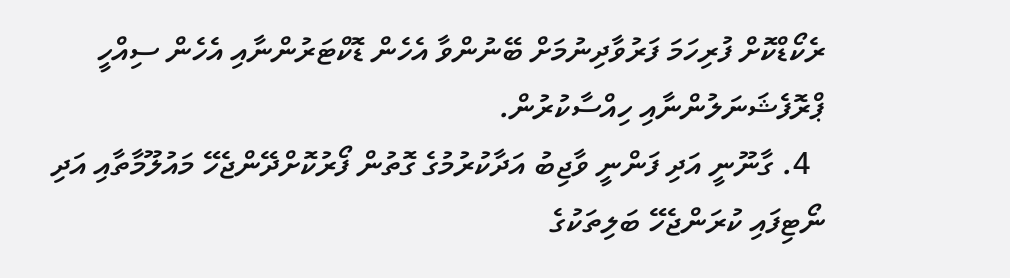ރެކޯޑްކޮށް ފުރިހަމަ ފަރުވާދިނުމަށް ބޭނުންވާ އެހެން ޑޮކްޓަރުންނާއި އެހެން ސިއްހީ ޕްރޮފެޝަނަލުންނާއި ހިއްސާކުރުން.
  4. ގާނޫނީ އަދި ފަންނީ ވާޖިބު އަދާކުރުމުގެ ގޮތުން ފޯރުކޮށްދޭންޖެހޭ މައުލޫމާތާއި އަދި ނޯޓިފައި ކުރަންޖެހޭ ބަލިތަކުގެ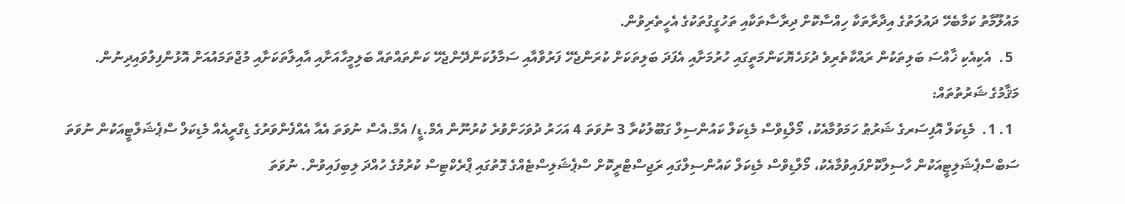މައުލޫމާތު ކަމާބެހޭ ދައުލަތުގެ އިދާރާތަކާ ހިއްސާކޮށް ދިރާސާތަކާއި ތަހުގީގުތަކުގެ އެހީތެރިވުން.
  5.  އެކިއެކި ޚާއްސަ ބަލިތަކުން ރައްކާތެރިވެ ދުޅަހެޔޮކަންމަތީގައި ހުރުމަށާއި އެފަދަ ބަލިތަކަށް ކުރަންޖެހޭ ފަރުވާއާއި ސަމާލުކަންދޭންޖެހޭ ކަންތައްތައް ބަލިމީހާއަށާއި އާއިލާތަކަށާއި މުޖްތަމައުއަށް އޮޅުންފިލުވައިދިނުން.
މަޤާމުގެ ޝަރުތުތައް:
  1. 1.  މެޑިކަލް އޮފިސަރގެ ޝަރުޠު ހަމަވުމާއެކު، މޯލްޑިވްސް މެޑިކަލް ކައުންސިލް ގަބޫލުކުރާ 3 ނުވަތަ 4 އަހަރު ދުވަހަށްވުރެ ކުރުނޫން އެމް.ޑީ/ އެމް.އެސް ނުވަތަ އެއާ އެއްފެންވަރުގެ ޑިގްރީއެއް މެޑިކަލް ސްޕެޝަލްޓީއަކުން ނުވަތަ ސަބްސްޕެޝަލިޓީއަކުން ހާސިލްކޮށްފައިވުމާއެކު، މޯލްޑިވްސް މެޑިކަލް ކައުންސިލްގައި ރަޖިސްޓްރީކޮށް ސްޕެޝަލިސްޓެއްގެ ގޮތުގައި ޕްރެކްޓިސް ކުރުމުގެ ހުއްދަ ލިބިފައިވުން. ނުވަތަ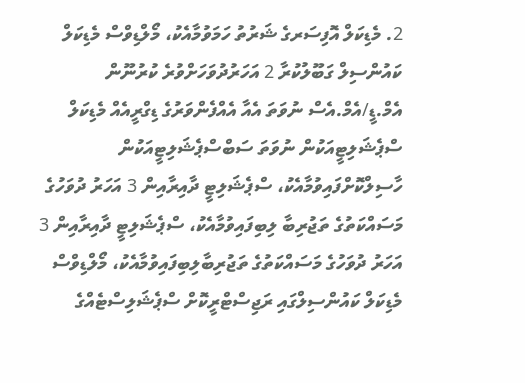2. މެޑިކަލް އޮފިސަރގެ ޝަރުތު ހަމަވުމާއެކު، މޯލްޑިވްސް މެޑިކަލް ކައުންސިލް ގަބޫލުކުރާ 2 އަހަރުދުވަހަށްވުރެ ކުރުނޫން އެމް.ޑީ/އެމް.އެސް ނުވަތަ އެއާ އެއްފެންވަރުގެ ޑިގްރީއެއް މެޑިކަލް ސްޕެޝަލިޓީއަކުން ނުވަތަ ސަބްސްޕެޝަލިޓީއަކުން ހާސިލްކޮށްފައިވުމާއެކު، ސްޕެޝަލިޓީ ދާއިރާއިން 3 އަހަރު ދުވަހުގެ މަސައްކަތުގެ ތަޖުރިބާ ލިބިފައިވުމާއެކު، ސްޕެޝަލިޓީ ދާއިރާއިން 3 އަހަރު ދުވަހުގެ މަސައްކަތުގެ ތަޖުރިބާލިބިފައިވުމާއެކު، މޯލްޑިވްސް މެޑިކަލް ކައުންސިލްގައި ރަޖިސްޓްރީކޮށް ސްޕެޝަލިސްޓެއްގެ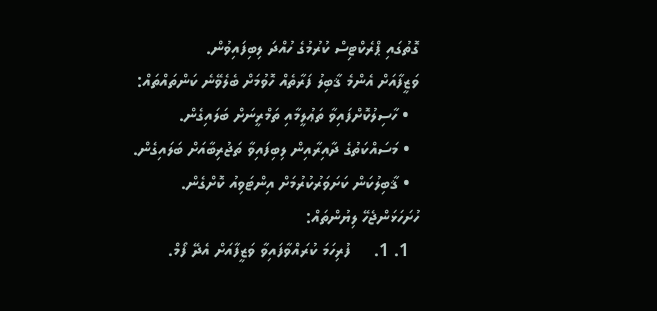ގޮތުގައި ޕްރެކްޓިސް ކުރުމުގެ ހުއްދަ ލިބިފައިވުން.
ވަޒީފާއަށް އެންމެ ޤާބިލު ފަރާތެއް ހޮވުމަށް ބެލެވޭނެ ކަންތައްތައް:
  • ހާސިލުކޮށްފައިވާ ތަޢުލީމާއި ތަމްރީނަށް ބަލައިގެން.
  • މަސައްކަތުގެ ދާއިރާއިން ލިބިފައިވާ ތަޖުރިބާއަށް ބަލައިގެން.
  • ޤާބިލުކަން ކަށަވަރުކުރުމަށް އިންޓަވިއު ކޮށްގެން.
ހުށަހަޅަންޖެހޭ ލިޔުންތައް:
  1. 1.     ފުރިހަމަ ކުރައްވާފައިވާ ވަޒީފާއަށް އެދޭ ފޯމް.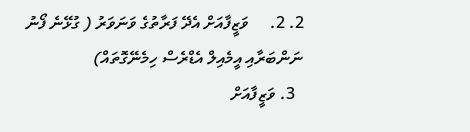2. 2.     ވަޒީފާއަށް އެދޭ ފަރާތުގެ ވަނަވަރު ( ގުޅޭނެ ފޯނު ނަންބަރާއި އީމެއިލް އެޑްރެސް ހިމެނޭގޮތައް)
  3. ވަޒީފާއަށް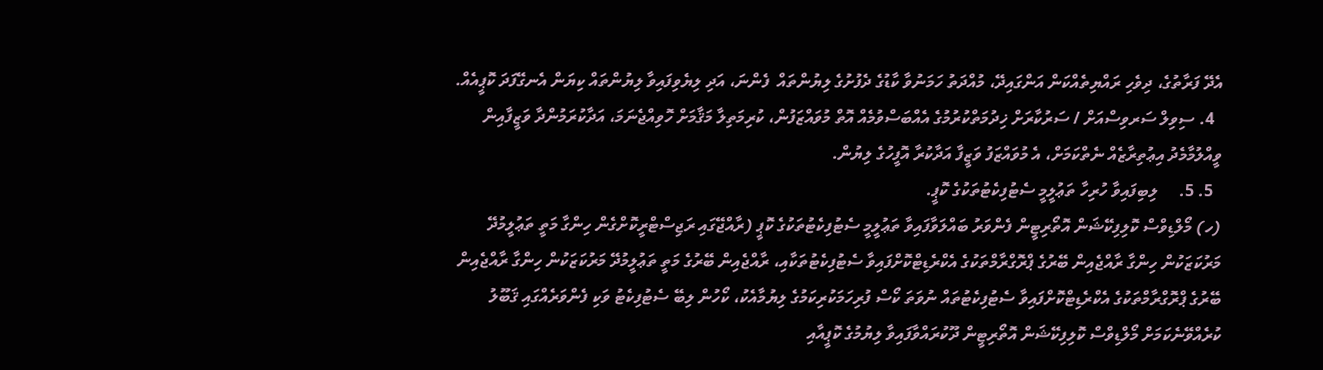އެދޭ ފަރާތުގެ، ދިވެހި ރައްޔިތެއްކަން އަންގައިދޭ، މުއްދަތު ހަމަނުވާ ކާޑުގެ ދެފުށުގެ ލިޔުންތައް  ފެންނަ، އަދި ލިޔެވިފައިވާ ލިޔުންތައް ކިޔަން އެނގޭފަދަ ކޮޕީއެއް.
  4. ސިވިލް ސަރވިސްއަށް / ސަރުކާރަށް ޚިދުމަތްކުރުމުގެ އެއްބަސްވުމެއް އޮތް މުވައްޒަފުން، ކުރިމަތިލާ މަޤާމަށް ހޮވިއްޖެނަމަ، އަދާކުރަމުންދާ ވަޒީފާއިން ވީއްލުމާމެދު އިޢުތިރާޒެއް ނެތްކަމަށް، އެ މުވައްޒަފު ވަޒީފާ އަދާކުރާ އޮފީހުގެ ލިޔުން.
  5. 5.     ލިބިފައިވާ ހުރިހާ ތަޢުލީމީ ސެޓުފިކެޓުތަކުގެ ކޮޕީ.
(ހ) މޯލްޑިވްސް ކޮލިފިކޭޝަން އޮތޯރިޓީން ފެންވަރު ބައްލަވާފައިވާ ތަޢުލީމީ ސެޓުފިކެޓުތަކުގެ ކޮޕީ (ރާއްޖޭގައި ރަޖިސްޓްރީކޮށްގެން ހިންގާ މަތީ ތަޢުލީމުދޭ މަރުކަޒަކުން ހިންގާ ރާއްޖެއިން ބޭރުގެ ޕްރޮގްރާމްތަކުގެ އެކްރެޑިޓްކޮށްފައިވާ ސެޓުފިކެޓުތަކާއި، ރާއްޖެއިން ބޭރުގެ މަތީ ތަޢުލީމުދޭ މަރުކަޒަކުން ހިންގާ ރާއްޖެއިން ބޭރުގެ ޕްރޮގްރާމްތަކުގެ އެކްރެޑިޓްކޮށްފައިވާ ސެޓުފިކެޓުތައް ނުވަތަ ކޯސް ފުރިހަމަކުރިކަމުގެ ލިޔުމާއެކު، ކޯހުން ލިބޭ ސެޓުފިކެޓު ވަކި ފެންވަރެއްގައި ޤަބޫލު ކުރެއްވޭނެކަމަށް މޯލްޑިވްސް ކޮލިފިކޭޝަން އޮތޯރިޓީން ދޫކުރައްވާފައިވާ ލިޔުމުގެ ކޮޕީއާއި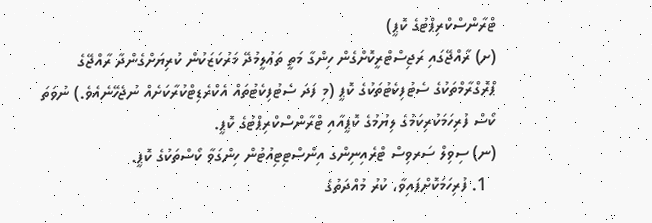ޓްރާންސްކްރިޕްޓުގެ ކޮޕީ)
(ށ) ރާއްޖޭގައި ރަޖިސްޓްރީކޮށްގެން ހިންގާ މަތީ ތަޢުލީމުދޭ މަރުކަޒަކުން ކުރިޔަށްގެންދާ ރާއްޖޭގެ ޕްރޮގްރާމްތަކުގެ ސެޓުފިކެޓުތަކުގެ ކޮޕީ (މި ފަދަ ސެޓުފިކެޓުތައް އެކްރެޑިޓްކުރާކަށެއް ނުޖެހޭނެއެވެ.) ނުވަތަ ކޯސް ފުރިހަމަކުރިކަމުގެ ލިޔުމުގެ ކޮޕީއާއި ޓްރާންސްކްރިޕްޓުގެ ކޮޕީ.
(ނ) ސިވިލް ސަރވިސް ޓްރެއިނިންގ އިންސްޓިޓިއުޓުން ހިންގަވާ ކޯސްތަކުގެ ކޮޕީ.
  1. ފުރިހަމަކޮށްފައިވާ، ކުރު މުއްދަތުގެ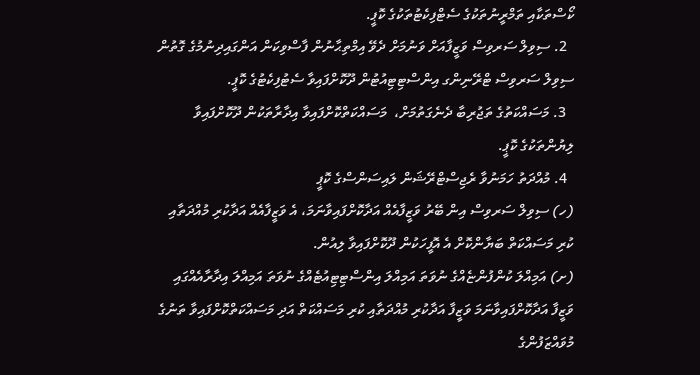ކޯސްތަކާއި ތަމްރީނުތަކުގެ ސެޓްފިކެޓުތަކުގެ ކޮޕީ.
  2. ސިވިލް ސަރވިސް ވަޒީފާއަށް ވަނުމަށް ދެވޭ އިމްތިޙާނުން ފާސްވިކަން އަންގައިދިނުމުގެ ގޮތުން ސިވިލް ސަރވިސް ޓްރޭނިންގ އިންސްޓިޓިއުޓުން ދޫކޮށްފައިވާ ސެޓުފިކެޓުގެ ކޮޕީ.
  3. މަސައްކަތުގެ ތަޖުރިބާ ދެނެގަތުމަށް،  މަސައްކަތްކޮށްފައިވާ އިދާރާތަކުން ދޫކޮށްފައިވާ ލިޔުންތަކުގެ ކޮޕީ.
  4. މުއްދަތު ހަމަނުވާ ރެޖިސްޓްރޭޝަން ލައިސަންސްގެ ކޮޕީ
(ހ) ސިވިލް ސަރވިސް އިން ބޭރު ވަޒީފާއެއް އަދާކޮށްފައިވާނަމަ، އެ ވަޒީފާއެއް އަދާކުރި މުއްދަތާއި ކުރި މަސައްކަތް ބަޔާންކޮށް އެ އޮފީހަކުން ދޫކޮށްފައިވާ ލިއުން.
(ށ) އަމިއްލަ ކުންފުންޏެއްގެ ނުވަތަ އަމިއްލަ އިންސްޓިޓިއުޓެއްގެ ނުވަތަ އަމިއްލަ އިދާރާއެއްގައި ވަޒީފާ އަދާކޮށްފައިވާނަމަ ވަޒީފާ އަދާކުރި މުއްދަތާއި ކުރި މަސައްކަތް އަދި މަސައްކަތްކޮށްފައިވާ ތަނުގެ މުވައްޒަފުންގެ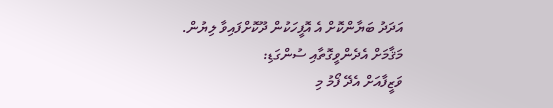އަދަދު ބަޔާންކޮށް އެ އޮފީހަކުން ދޫކޮށްފައިވާ ލިޔުން.
މަޤާމަށް އެދެންވީގޮތާއި ސުންގަޑި:
ވަޒީފާއަށް އެދޭ ފޯމު މި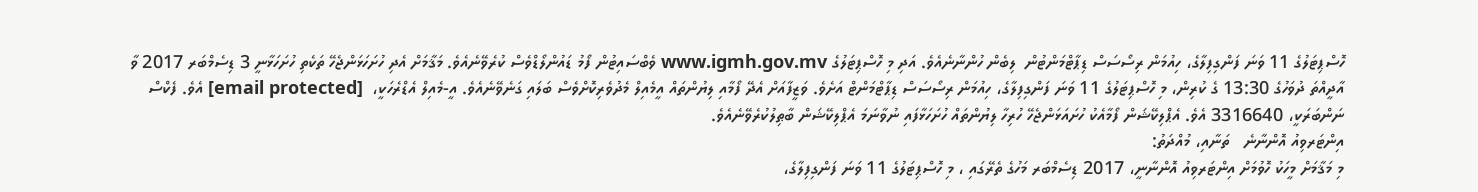ހޮސްޕިޓަލުގެ 11 ވަނަ ފަންގިފިލާގެ، ހިއުމަން ރިސޯސަސް ޑިޕާޓްމަންޓުން  ލިބެން ހުންނާނެއެވެ. އަދި މި ހޮސްޕިޓަލުގެ www.igmh.gov.mv ވެބްސައިޓުން ފޯމު ޑައުންލޯޑްވެސް ކުރެވޭނެއެވެ. މަޤާމަށް އެދި ހުށަހަޅަންޖެހޭ ތަކެތި ހުށަހަޅާނީ 3 ޑިސެމްބަރ 2017 ވާ އާދީއްތަ ދުވަހުގެ 13:30 ގެ ކުރިން، މި ހޮސްޕިޓަލުގެ 11 ވަނަ ފަންގިފިލާގެ، ހިއުމަން ރިސޯސަސް ޑިޕާޓްމަންޓް އަށެވެ. ވަޒީފާއަށް އެދޭ ފޯމާއި ލިޔުންތައް އީމެއިލް މެދުވެރިކޮށްވެސް ބަލައި ގަނެވޭނެއެވެ. އީ-މެއިލް އެޑްރެހަކީ،  [email protected] އެވެ. ފެކްސް ނަންބަރަކީ، 3316640 އެވެ. އެޕްލިކޭޝަން ފޯމާއެކު ހުށައަޅަންޖެހޭ ހުރިހާ ލިޔުންތައް ހުށަހަޅާފައި ނުވާނަމަ އެޕްލިކޭޝަން ބާޠިލުކުރެވޭނެއެވެ.
އިންޓަރވިއު އޮންނާނެ   ތަނާއި، މުއްދަތު:
މި މަޤާމަށް މީހަކު ހޮވުމަށް އިންޓަރވިއު އޮންނާނީ، 2017 ޑިސެމްބަރ މަހުގެ ތެރޭގައި ، މި ހޮސްޕިޓަލުގެ 11 ވަނަ ފަންގިފިލާގެ،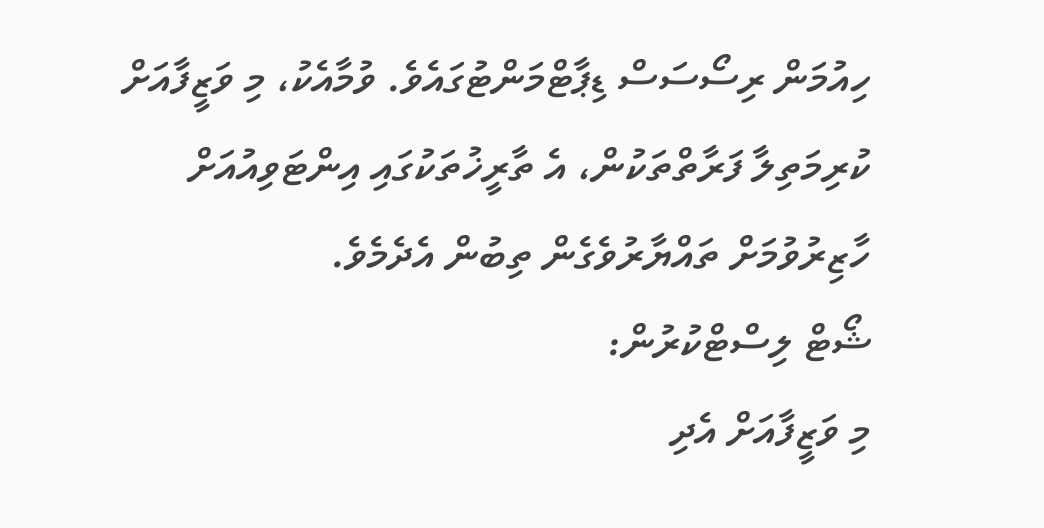ހިއުމަން ރިސޯސަސް ޑިޕާޓްމަންޓުގައެވެ. ވުމާއެކު، މި ވަޒީފާއަށް ކުރިމަތިލާ ފަރާތްތަކުން، އެ ތާރީޚުތަކުގައި އިންޓަވިއުއަށް ހާޒިރުވުމަށް ތައްޔާރުވެގެން ތިބުން އެދެމެވެ.
ޝޯޓް ލިސްޓްކުރުން:
މި ވަޒީފާއަށް އެދި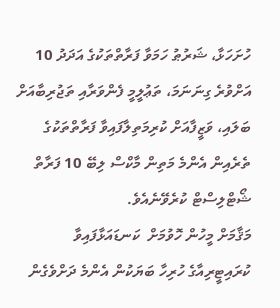ހުށަހަޅާ، ޝަރުޠު ހަމަވާ ފަރާތްތަކުގެ އަދަދު 10 އަށްވުރެ ގިނަނަމަ، ތަޢުލީމީ ފެންވަރާއި ތަޖުރިބާއަށް ބަލައި، ވަޒީފާއަށް ކުރިމަތިލާފައިވާ ފަރާތްތަކުގެ ތެރެއިން އެންމެ މަތިން މާކްސް ލިބޭ 10 ފަރާތް ޝޯޓްލިސްޓް ކުރެވޭނެއެވެ.
މަޤާމަށް މީހުން ހޮވުމަށް  ކަނޑައަޅާފައިވާ ކުރައިޓީރިއާގެ ހުރިހާ ބަޔަކުން އެންމެ ދަށްވެގެން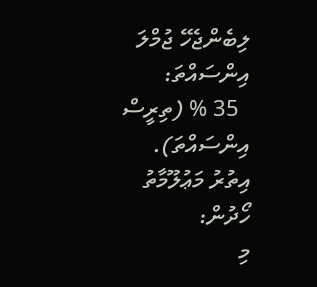ލިބެންޖެހޭ ޖުމްލަ އިންސައްތަ:
  35 % (ތިރީސް އިންސައްތަ).
އިތުރު މަޢުލޫމާތު ހޯދުން:
މި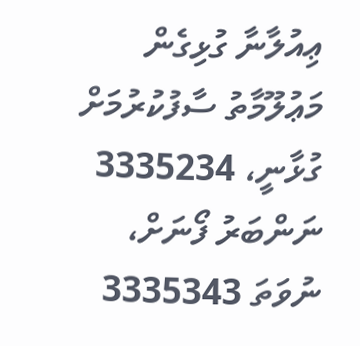ޢިއުލާނާ ގުޅިގެން މަޢުލޫމާތު ސާފުކުރުމަށް ގުޅާނީ، 3335234 ނަންބަރު ފޯނަށް، ނުވަތަ 3335343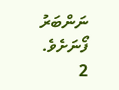ނަންބަރު ފޯނަށެވެ.
2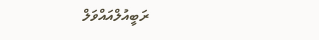ރަބީއުލްއައްވަލް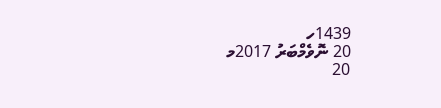1439ހ
20 ނޮވެމްބަރު 2017މ
20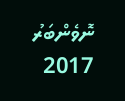ނޮވެންބަރު 2017